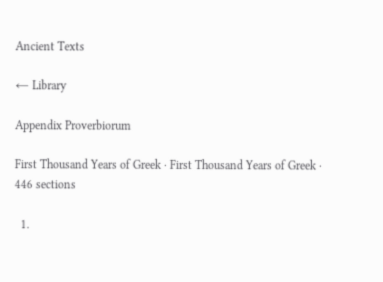Ancient Texts

← Library

Appendix Proverbiorum

First Thousand Years of Greek · First Thousand Years of Greek · 446 sections

  1.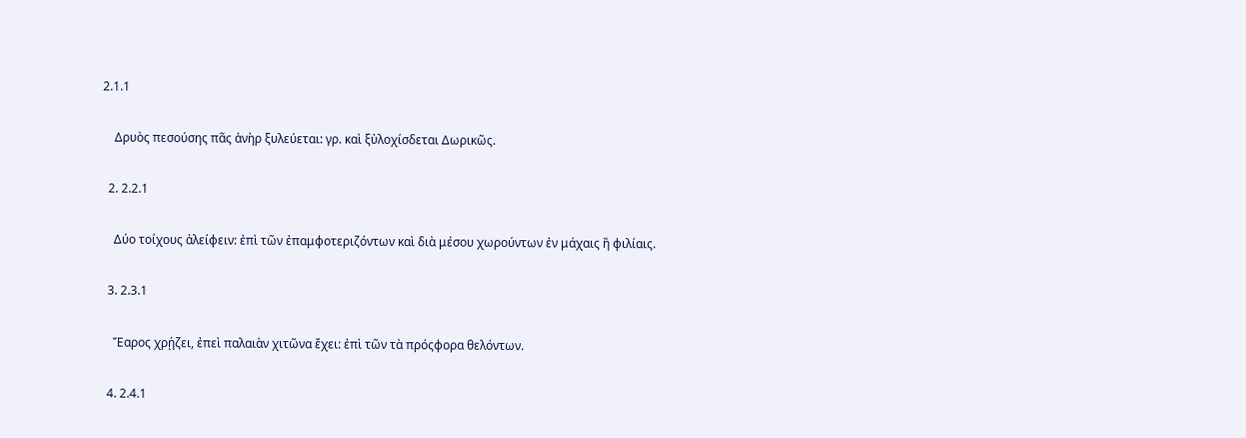2.1.1

    Δρυὸς πεσούσης πᾶς ἀνὴρ ξυλεύεται: γρ. καὶ ξὐλοχίσδεται Δωρικῶς.

  2. 2.2.1

    Δύο τοίχους ἀλείφειν: ἐπὶ τῶν ἐπαμφοτεριζόντων καὶ διὰ μέσου χωρούντων ἐν μάχαις ἢ φιλίαις.

  3. 2.3.1

    Ἔαρος χρῄζει, ἐπεὶ παλαιὰν χιτῶνα ἔχει: ἐπὶ τῶν τὰ πρόςφορα θελόντων.

  4. 2.4.1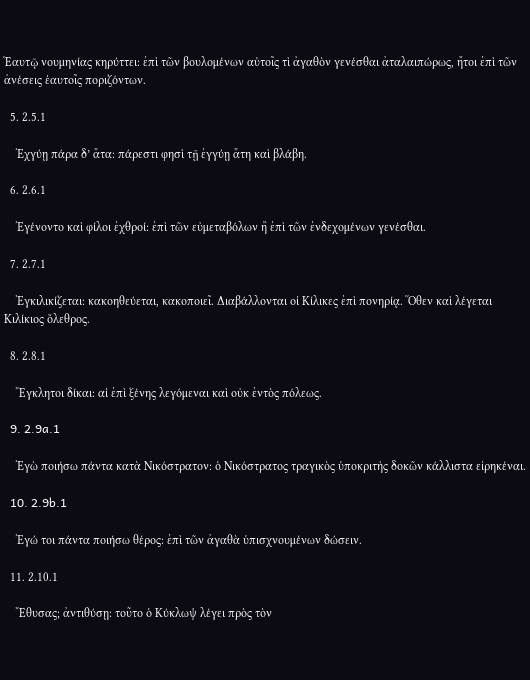Ἑαυτῷ νουμηνίας κηρύττει: ἐπὶ τῶν βουλομένων αὑτοῖς τὶ ἀγαθὸν γενέσθαι ἀταλαιπώρως, ἤτοι ἐπὶ τῶν ἀνέσεις ἑαυτοῖς ποριζόντων.

  5. 2.5.1

    Ἐχγύῃ πάρα δ’ ἄτα: πάρεστι φησὶ τῇ ἐγγύῃ ἄτη καὶ βλάβη.

  6. 2.6.1

    Ἐγένοντο καὶ φίλοι ἐχθροί: ἐπὶ τῶν εὐμεταβόλων ἢ ἐπὶ τῶν ἐνδεχομένων γενέσθαι.

  7. 2.7.1

    Ἐγκιλικίζεται: κακοηθεύεται, κακοποιεῖ. Διαβάλλονται οἱ Κίλικες ἐπὶ πονηρίᾳ. Ὅθεν καὶ λέγεται Κιλίκιος ὄλεθρος.

  8. 2.8.1

    Ἔγκλητοι δίκαι: αἱ ἐπὶ ξένης λεγόμεναι καὶ οὐκ ἐντὸς πόλεως.

  9. 2.9a.1

    Ἐγὼ ποιήσω πάντα κατὰ Νικόστρατον: ὁ Νικόστρατος τραγικὸς ὑποκριτὴς δοκῶν κάλλιστα εἰρηκέναι.

  10. 2.9b.1

    Ἐγώ τοι πάντα ποιήσω θέρος: ἐπὶ τῶν ἀγαθὰ ὑπισχνουμένων δώσειν.

  11. 2.10.1

    Ἔθυσας; ἀντιθύσῃ: τοῦτο ὁ Κύκλωψ λέγει πρὸς τὸν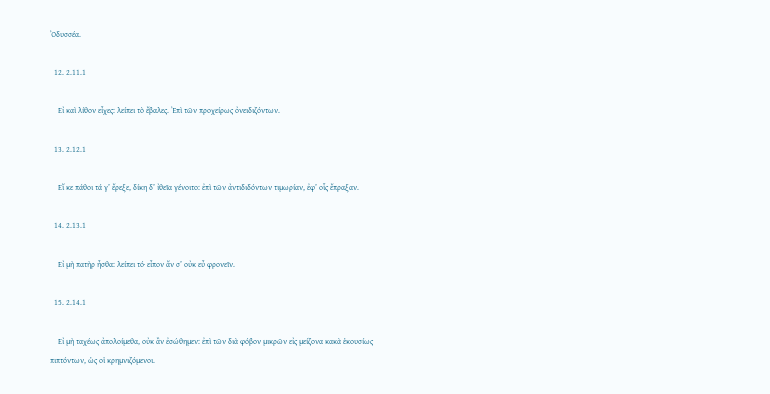Ὀδυσσέα.

  12. 2.11.1

    Εἰ καὶ λίθον εἶχες: λείπει τὸ ἔβαλες. Ἐπὶ τῶν προχείρως ὀνειδιζόντων.

  13. 2.12.1

    Εἴ κε πάθοι τά γ’ ἔρεξε, δίκη δ’ ἰθεῖα γένοιτο: ἐπὶ τῶν ἀντιδιδόντων τιμωρίαν, ἐφ’ οἷς ἔπραξαν.

  14. 2.13.1

    Εἰ μὴ πατὴρ ἦσθα: λείπει τό· εἶπον ἄν σ’ οὐκ εὖ φρονεῖν.

  15. 2.14.1

    Εἰ μὴ ταχέως ἀπολοίμεθα, οὐκ ἂν ἐσώθημεν: ἐπὶ τῶν διὰ φόβον μικρῶν εἰς μείζονα κακὰ ἑκουσίως πιπτόντων, ὡς οἱ κρημνιζόμενοι.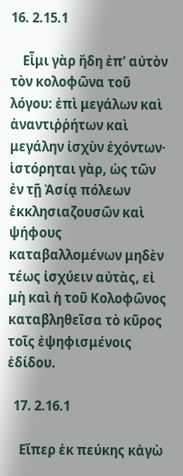16. 2.15.1

    Εἶμι γὰρ ἤδη ἐπ’ αὐτὸν τὸν κολοφῶνα τοῦ λόγου: ἐπὶ μεγάλων καὶ ἀναντιῤῥήτων καὶ μεγάλην ἰσχὺν ἐχόντων· ἱστόρηται γὰρ, ὡς τῶν ἐν τῇ Ἀσίᾳ πόλεων ἐκκλησιαζουσῶν καὶ ψήφους καταβαλλομένων μηδὲν τέως ἰσχύειν αὐτὰς, εἰ μὴ καὶ ἡ τοῦ Κολοφῶνος καταβληθεῖσα τὸ κῦρος τοῖς ἐψηφισμένοις ἐδίδου.

  17. 2.16.1

    Εἴπερ ἐκ πεύκης κἀγὼ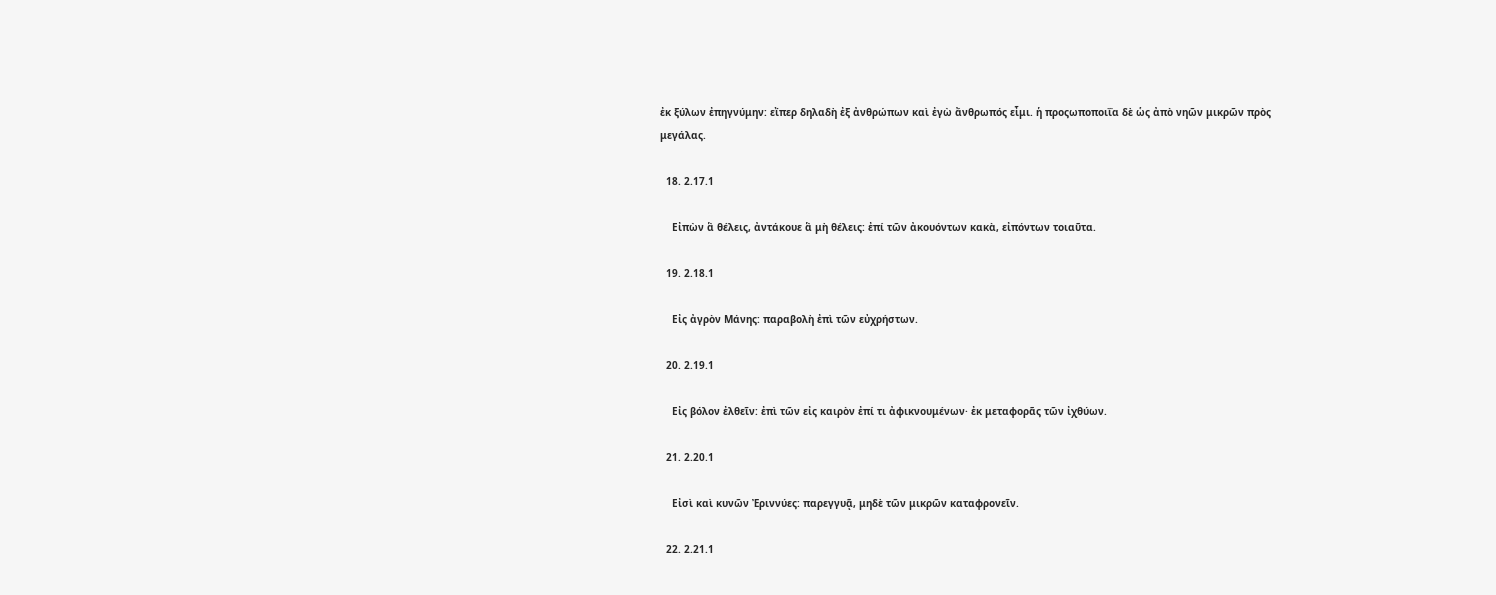ἐκ ξύλων ἐπηγνύμην: εἴπερ δηλαδὴ ἐξ ἀνθρώπων καὶ ἐγὼ ἄνθρωπός εἶμι. ἡ προςωποποιΐα δὲ ὡς ἀπὸ νηῶν μικρῶν πρὸς μεγάλας.

  18. 2.17.1

    Εἰπὼν ἃ θέλεις, ἀντάκουε ἃ μὴ θέλεις: ἐπί τῶν ἀκουόντων κακὰ, εἰπόντων τοιαῦτα.

  19. 2.18.1

    Εἰς ἀγρὸν Μάνης: παραβολὴ ἐπὶ τῶν εὐχρήστων.

  20. 2.19.1

    Εἰς βόλον ἐλθεῖν: ἐπὶ τῶν εἰς καιρὸν ἐπί τι ἀφικνουμένων· ἐκ μεταφορᾶς τῶν ἰχθύων.

  21. 2.20.1

    Εἰσὶ καὶ κυνῶν Ἐριννύες: παρεγγυᾷ, μηδὲ τῶν μικρῶν καταφρονεῖν.

  22. 2.21.1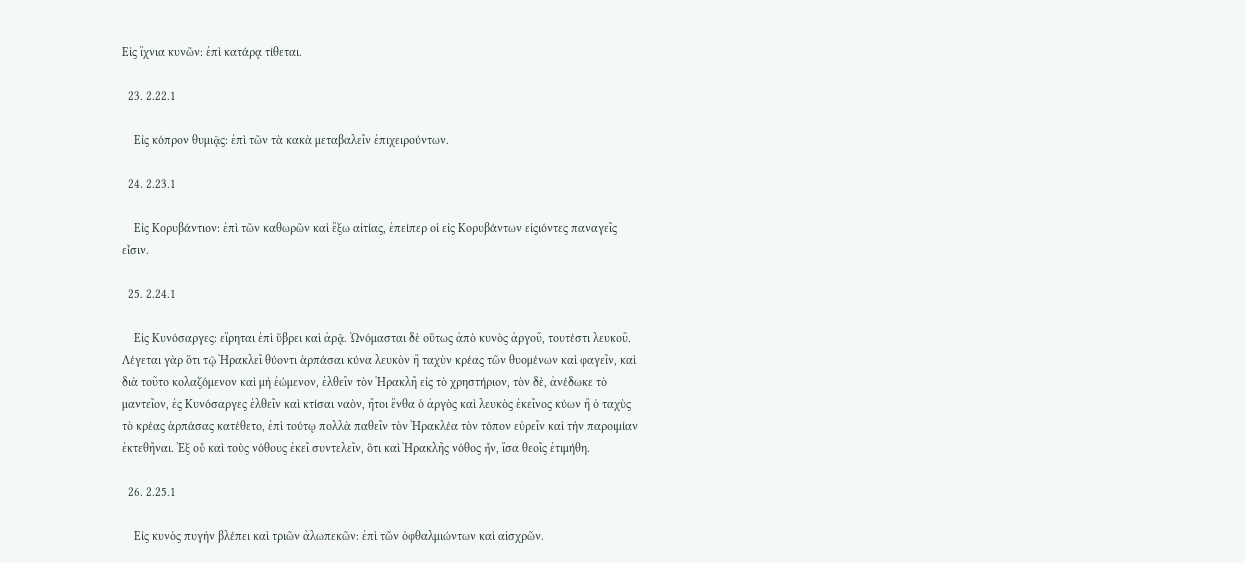Εἰς ἴχνια κυνῶν: ἐπὶ κατάρᾳ τίθεται.

  23. 2.22.1

    Εἰς κόπρον θυμιᾷς: ἐπὶ τῶν τὰ κακὰ μεταβαλεῖν ἐπιχειρούντων.

  24. 2.23.1

    Εἰς Κορυβάντιον: ἐπὶ τῶν καθωρῶν καὶ ἔξω αἰτίας, ἐπείπερ οἱ εἰς Κορυβάντων εἰςιόντες παναγεῖς εἶσιν.

  25. 2.24.1

    Εἰς Κυνόσαργες: εἴρηται ἐπὶ ὕβρει καὶ ἀρᾷ. Ὠνόμασται δὲ οὕτως ἀπὸ κυνὸς ἀργοῦ, τουτέστι λευκοῦ. Λέγεται γὰρ ὅτι τῷ Ἡρακλεῖ θύοντι ἁρπάσαι κύνα λευκὸν ἢ ταχὺν κρέας τῶν θυομένων καὶ φαγεῖν, καὶ διὰ τοῦτο κολαζόμενον καὶ μὴ ἐώμενον, ἐλθεῖν τὸν Ἡρακλῆ εἰς τὸ χρηστήριον, τὸν δὲ, ἀνέδωκε τὸ μαντεῖον, ἐς Κυνόσαργες ἐλθεῖν καὶ κτίσαι ναὸν, ἤτοι ἔνθα ὁ ἀργὸς καὶ λευκὸς ἐκεῖνος κύων ἢ ὁ ταχὺς τὸ κρέας ἁρπάσας κατέθετο, ἐπὶ τούτῳ πολλὰ παθεῖν τὸν Ἡρακλέα τὸν τόπον εὑρεῖν καὶ τὴν παροιμίαν ἐκτεθῆναι. Ἐξ οὗ καὶ τοὺς νόθους ἐκεῖ συντελεῖν, ὅτι καὶ Ἡρακλῆς νόθος ἦν, ἴσα θεοῖς ἐτιμήθη.

  26. 2.25.1

    Εἰς κυνὸς πυγὴν βλέπει καὶ τριῶν ἀλωπεκῶν: ἐπὶ τῶν ὀφθαλμιώντων καὶ αἰσχρῶν.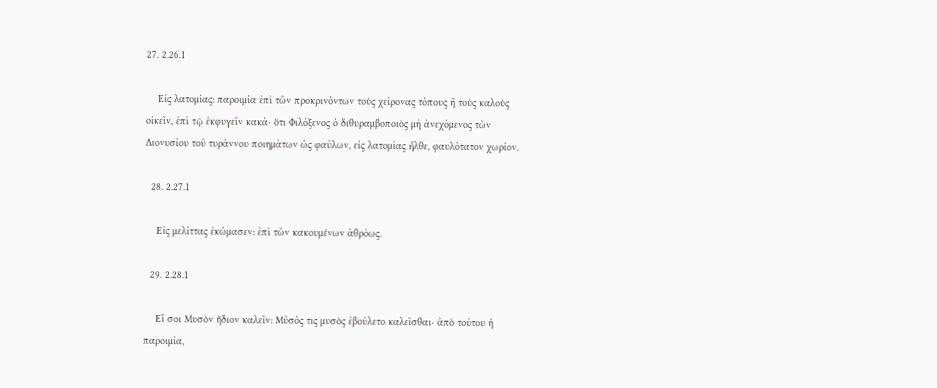27. 2.26.1

    Εἰς λατομίας: παροιμία ἐπὶ τῶν προκρινόντων τοὺς χείρονας τόπους ἢ τοὺς καλοὺς οἰκεῖν, ἐπὶ τῷ ἐκφυγεῖν κακά· ὅτι Φιλόξενος ὁ διθυραμβοποιὸς μὴ ἀνεχόμενος τῶν Διονυσίου τοῦ τυράννου ποιημάτων ὡς φαύλων, εἰς λατομίας ἦλθε, φαυλότατον χωρίον.

  28. 2.27.1

    Εἰς μελίττας ἐκώμασεν: ἐπὶ τῶν κακουμένων ἀθρόως.

  29. 2.28.1

    Εἴ σοι Μυσὸν ἥδιον καλεῖν: Μῦσός τις μυσὸς ἐβούλετο καλεῖσθαι· ἀπὸ τούτου ἡ παροιμία,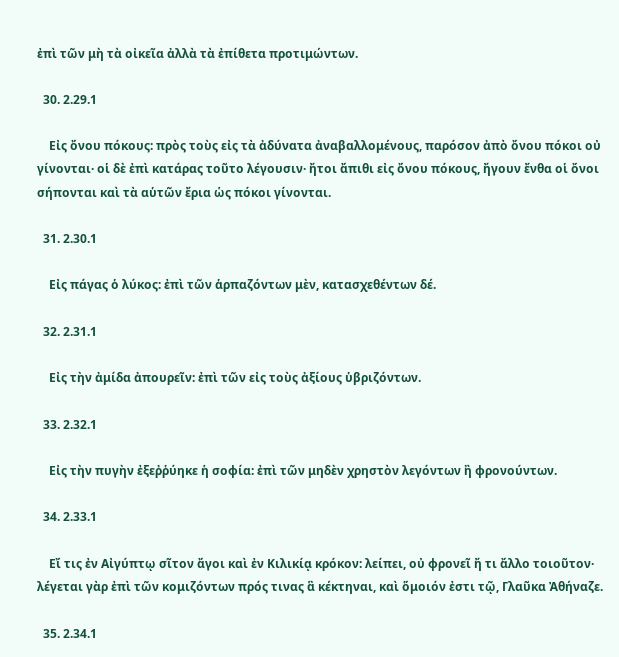ἐπὶ τῶν μὴ τὰ οἰκεῖα ἀλλὰ τὰ ἐπίθετα προτιμώντων.

  30. 2.29.1

    Εἰς ὄνου πόκους: πρὸς τοὺς εἰς τὰ ἀδύνατα ἀναβαλλομένους, παρόσον ἀπὸ ὄνου πόκοι οὐ γίνονται· οἱ δὲ ἐπὶ κατάρας τοῦτο λέγουσιν· ἤτοι ἄπιθι εἰς ὄνου πόκους, ἤγουν ἔνθα οἱ ὄνοι σήπονται καὶ τὰ αὑτῶν ἔρια ὡς πόκοι γίνονται.

  31. 2.30.1

    Εἰς πάγας ὁ λύκος: ἐπὶ τῶν ἁρπαζόντων μὲν, κατασχεθέντων δέ.

  32. 2.31.1

    Εἰς τὴν ἀμίδα ἀπουρεῖν: ἐπὶ τῶν εἰς τοὺς ἀξίους ὑβριζόντων.

  33. 2.32.1

    Εἰς τὴν πυγὴν ἐξεῤῥύηκε ἡ σοφία: ἐπὶ τῶν μηδὲν χρηστὸν λεγόντων ἢ φρονούντων.

  34. 2.33.1

    Εἴ τις ἐν Αἰγύπτῳ σῖτον ἄγοι καὶ ἐν Κιλικίᾳ κρόκον: λείπει, οὐ φρονεῖ ἤ τι ἄλλο τοιοῦτον· λέγεται γὰρ ἐπὶ τῶν κομιζόντων πρός τινας ἃ κέκτηναι, καὶ ὅμοιόν ἐστι τῷ, Γλαῦκα Ἀθήναζε.

  35. 2.34.1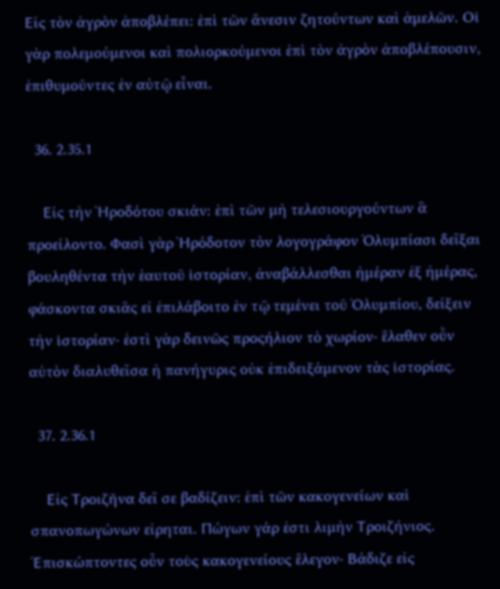Εἰς τὸν ἀγρὸν ἀποβλέπει: ἐπὶ τῶν ἄνεσιν ζητούντων καὶ ἀμελῶν. Οἱ γὰρ πολεμούμενοι καὶ πολιορκούμενοι ἐπὶ τὸν ἀγρὸν ἀποβλέπουσιν, ἐπιθυμοῦντες ἐν αὐτῷ εἶναι.

  36. 2.35.1

    Εἰς τὴν Ἡροδότου σκιάν: ἐπὶ τῶν μὴ τελεσιουργούντων ἃ προείλοντο. Φασὶ γὰρ Ἡρόδοτον τὸν λογογράφον Ὀλυμπίασι δεῖξαι βουληθέντα τὴν ἑαυτοῦ ἱστορίαν, ἀναβάλλεσθαι ἡμέραν ἐξ ἡμέρας, φάσκοντα σκιᾶς εἰ ἐπιλάβοιτο ἐν τῷ τεμένει τοῦ Ὀλυμπίου, δείξειν τὴν ἱστορίαν· ἐστὶ γὰρ δεινῶς προςήλιον τὸ χωρίον· ἔλαθεν οὖν αὐτὸν διαλυθεῖσα ἡ πανήγυρις οὐκ ἐπιδειξάμενον τὰς ἱστορίας.

  37. 2.36.1

    Εἰς Τροιζῆνα δεῖ σε βαδίζειν: ἐπὶ τῶν κακογενείων καὶ σπανοπωγώνων εἰρηται. Πώγων γάρ ἐστι λιμὴν Τροιζήνιος. Ἐπισκώπτοντες οὖν τοὺς κακογενείους ἔλεγον· Βάδιζε εἰς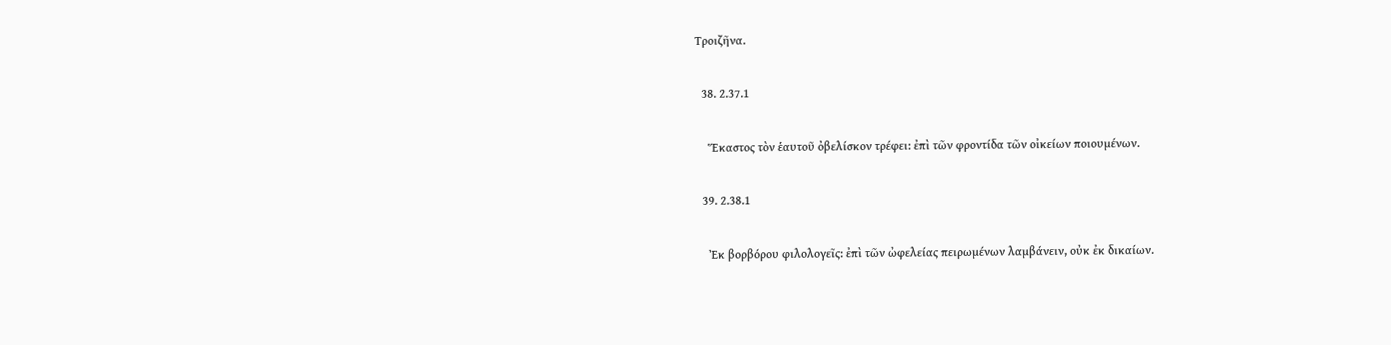Τροιζῆνα.

  38. 2.37.1

    Ἕκαστος τὸν ἑαυτοῦ ὀβελίσκον τρέφει: ἐπὶ τῶν φροντίδα τῶν οἰκείων ποιουμένων.

  39. 2.38.1

    Ἐκ βορβόρου φιλολογεῖς: ἐπὶ τῶν ὠφελείας πειρωμένων λαμβάνειν, οὐκ ἐκ δικαίων.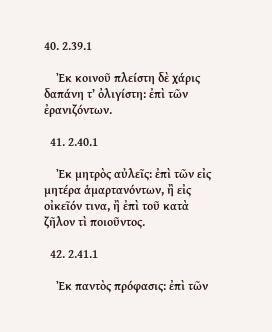40. 2.39.1

    Ἐκ κοινοῦ πλείστη δὲ χάρις δαπάνη τ’ ὀλιγίστη: ἐπὶ τῶν ἐρανιζόντων.

  41. 2.40.1

    Ἐκ μητρὸς αὐλεῖς: ἐπὶ τῶν εἰς μητέρα ἁμαρτανόντων, ἢ εἰς οἰκεῖόν τινα, ἢ ἐπὶ τοῦ κατὰ ζῆλον τὶ ποιοῦντος.

  42. 2.41.1

    Ἐκ παντὸς πρόφασις: ἐπὶ τῶν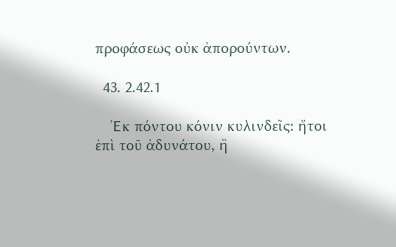προφάσεως οὐκ ἀπορούντων.

  43. 2.42.1

    Ἐκ πόντου κόνιν κυλινδεῖς: ἤτοι ἐπὶ τοῦ ἀδυνάτου, ἢ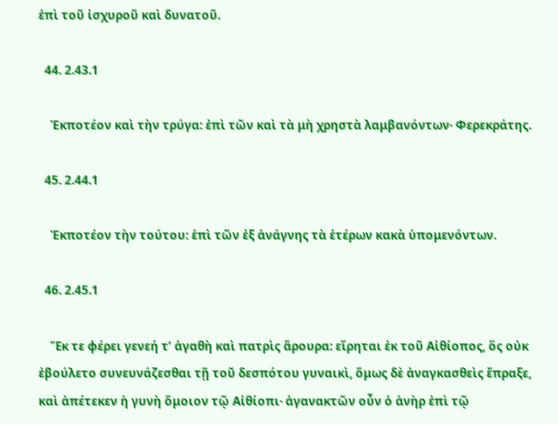ἐπὶ τοῦ ἰσχυροῦ καὶ δυνατοῦ.

  44. 2.43.1

    Ἐκποτέον καὶ τὴν τρύγα: ἐπὶ τῶν καὶ τὰ μὴ χρηστὰ λαμβανόντων· Φερεκράτης.

  45. 2.44.1

    Ἐκποτέον τὴν τούτου: ἐπὶ τῶν ἐξ ἀνάγνης τὰ ἑτέρων κακὰ ὑπομενόντων.

  46. 2.45.1

    Ἔκ τε φέρει γενεή τ’ ἀγαθὴ καὶ πατρὶς ἄρουρα: εἴρηται ἐκ τοῦ Αἰθίοπος, ὃς οὐκ ἐβούλετο συνευνάζεσθαι τῇ τοῦ δεσπότου γυναικὶ, ὅμως δὲ ἀναγκασθεὶς ἔπραξε, καὶ ἀπέτεκεν ἡ γυνὴ ὅμοιον τῷ Αἰθίοπι· ἀγανακτῶν οὖν ὁ ἀνὴρ ἐπὶ τῷ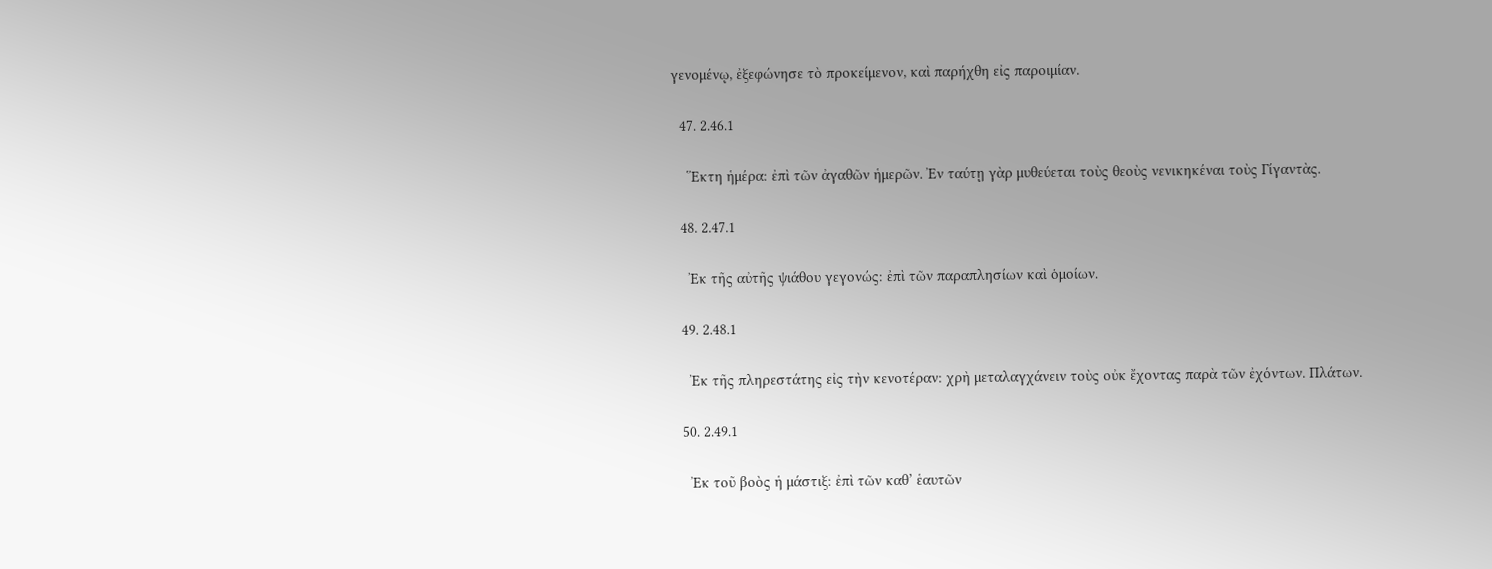γενομένῳ, ἐξεφώνησε τὸ προκείμενον, καὶ παρήχθη εἰς παροιμίαν.

  47. 2.46.1

    Ἕκτη ἡμέρα: ἐπὶ τῶν ἀγαθῶν ἡμερῶν. Ἐν ταύτῃ γὰρ μυθεύεται τοὺς θεοὺς νενικηκέναι τοὺς Γίγαντὰς.

  48. 2.47.1

    Ἐκ τῆς αὐτῆς ψιάθου γεγονώς: ἐπὶ τῶν παραπλησίων καὶ ὁμοίων.

  49. 2.48.1

    Ἐκ τῆς πληρεστάτης εἰς τὴν κενοτέραν: χρὴ μεταλαγχάνειν τοὺς οὐκ ἔχοντας παρὰ τῶν ἐχόντων. Πλάτων.

  50. 2.49.1

    Ἐκ τοῦ βοὸς ἡ μάστιξ: ἐπὶ τῶν καθ’ ἑαυτῶν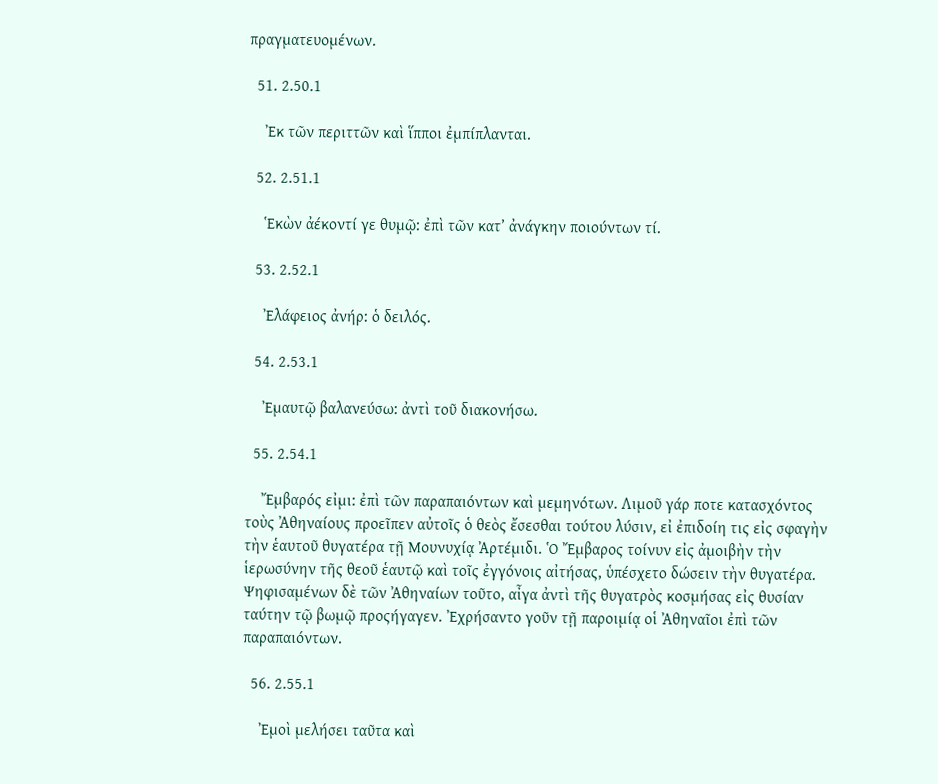πραγματευομένων.

  51. 2.50.1

    Ἐκ τῶν περιττῶν καὶ ἵπποι ἐμπίπλανται.

  52. 2.51.1

    Ἑκὼν ἀέκοντί γε θυμῷ: ἐπὶ τῶν κατ’ ἀνάγκην ποιούντων τί.

  53. 2.52.1

    Ἐλάφειος ἀνήρ: ὁ δειλός.

  54. 2.53.1

    Ἐμαυτῷ βαλανεύσω: ἀντὶ τοῦ διακονήσω.

  55. 2.54.1

    Ἔμβαρός εἰμι: ἐπὶ τῶν παραπαιόντων καὶ μεμηνότων. Λιμοῦ γάρ ποτε κατασχόντος τοὺς Ἀθηναίους προεῖπεν αὐτοῖς ὁ θεὸς ἔσεσθαι τούτου λύσιν, εἰ ἐπιδοίη τις εἰς σφαγὴν τὴν ἑαυτοῦ θυγατέρα τῇ Μουνυχίᾳ Ἀρτέμιδι. Ὁ Ἔμβαρος τοίνυν εἰς ἀμοιβὴν τὴν ἱερωσύνην τῆς θεοῦ ἑαυτῷ καὶ τοῖς ἐγγόνοις αἰτήσας, ὑπέσχετο δώσειν τὴν θυγατέρα. Ψηφισαμένων δὲ τῶν Ἀθηναίων τοῦτο, αἶγα ἀντὶ τῆς θυγατρὸς κοσμήσας εἰς θυσίαν ταύτην τῷ βωμῷ προςήγαγεν. Ἐχρήσαντο γοῦν τῇ παροιμίᾳ οἱ Ἀθηναῖοι ἐπὶ τῶν παραπαιόντων.

  56. 2.55.1

    Ἐμοὶ μελήσει ταῦτα καὶ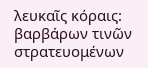λευκαῖς κόραις: βαρβάρων τινῶν στρατευομένων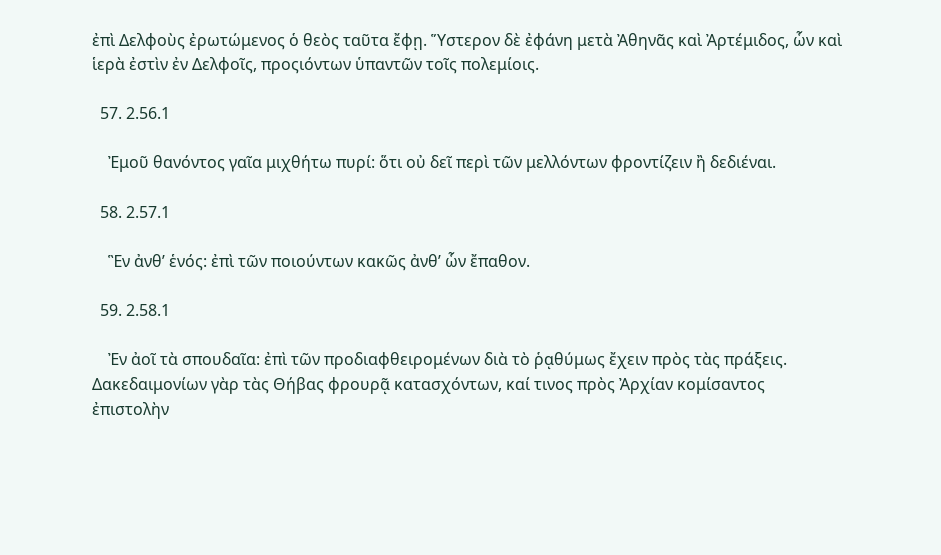ἐπὶ Δελφοὺς ἐρωτώμενος ὁ θεὸς ταῦτα ἔφῃ. Ὕστερον δὲ ἐφάνη μετὰ Ἀθηνᾶς καὶ Ἀρτέμιδος, ὧν καὶ ἱερὰ ἐστὶν ἐν Δελφοῖς, προςιόντων ὑπαντῶν τοῖς πολεμίοις.

  57. 2.56.1

    Ἐμοῦ θανόντος γαῖα μιχθήτω πυρί: ὅτι οὐ δεῖ περὶ τῶν μελλόντων φροντίζειν ἢ δεδιέναι.

  58. 2.57.1

    Ἓν ἀνθ’ ἑνός: ἐπὶ τῶν ποιούντων κακῶς ἀνθ’ ὧν ἔπαθον.

  59. 2.58.1

    Ἐν ἀοῖ τὰ σπουδαῖα: ἐπὶ τῶν προδιαφθειρομένων διὰ τὸ ῥᾳθύμως ἔχειν πρὸς τὰς πράξεις. Δακεδαιμονίων γὰρ τὰς Θήβας φρουρᾷ κατασχόντων, καί τινος πρὸς Ἀρχίαν κομίσαντος ἐπιστολὴν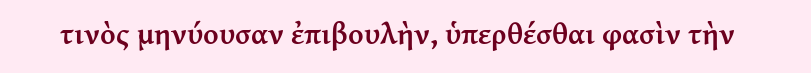τινὸς μηνύουσαν ἐπιβουλὴν, ὑπερθέσθαι φασὶν τὴν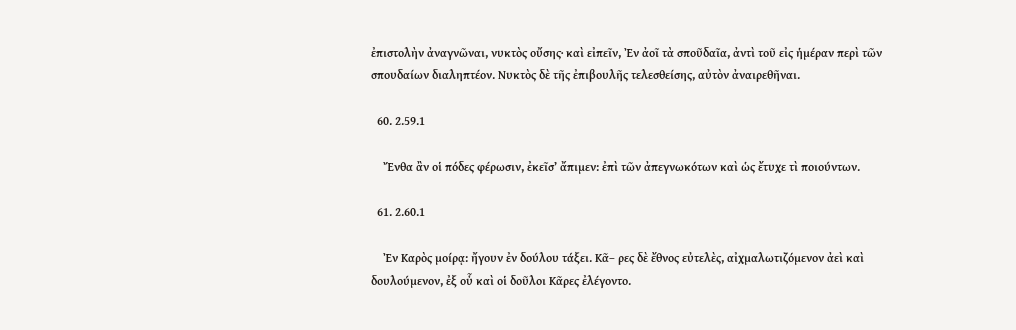ἐπιστολὴν ἀναγνῶναι, νυκτὸς οὔσης· καὶ εἰπεῖν, Ἐν ἀοῖ τὰ σποῦδαῖα, ἀντὶ τοῦ εἰς ἡμέραν περὶ τῶν σπουδαίων διαληπτέον. Νυκτὸς δὲ τῆς ἐπιβουλῆς τελεσθείσης, αὐτὸν ἀναιρεθῆναι.

  60. 2.59.1

    Ἔνθα ἂν οἱ πόδες φέρωσιν, ἐκεῖσ’ ἄπιμεν: ἐπὶ τῶν ἀπεγνωκότων καὶ ὡς ἔτυχε τὶ ποιούντων.

  61. 2.60.1

    Ἐν Καρὸς μοίρᾳ: ἤγουν ἐν δούλου τάξει. Κᾶ– ρες δὲ ἔθνος εὐτελὲς, αἰχμαλωτιζόμενον ἀεὶ καὶ δουλούμενον, ἐξ οὗ καὶ οἱ δοῦλοι Κᾶρες ἐλέγοντο.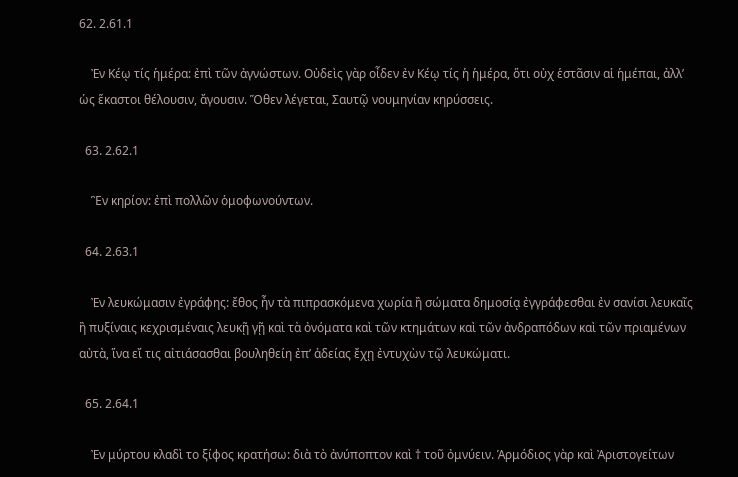62. 2.61.1

    Ἐν Κέῳ τίς ἡμέρα: ἐπὶ τῶν ἀγνώστων. Οὐδεὶς γὰρ οἶδεν ἐν Κέῳ τίς ἡ ἡμέρα, ὅτι οὐχ ἑστᾶσιν αἱ ἡμέπαι, ἀλλ’ ὡς ἕκαστοι θέλουσιν, ἄγουσιν. Ὅθεν λέγεται, Σαυτῷ νουμηνίαν κηρύσσεις.

  63. 2.62.1

    Ἓν κηρίον: ἐπὶ πολλῶν ὁμοφωνούντων.

  64. 2.63.1

    Ἐν λευκώμασιν ἐγράφης: ἔθος ἦν τὰ πιπρασκόμενα χωρία ἢ σώματα δημοσίᾳ ἐγγράφεσθαι ἐν σανίσι λευκαῖς ἢ πυξίναις κεχρισμέναις λευκῇ γῇ καὶ τὰ ὀνόματα καὶ τῶν κτημάτων καὶ τῶν ἀνδραπόδων καὶ τῶν πριαμένων αὐτὰ, ἵνα εἴ τις αἰτιάσασθαι βουληθείη ἐπ’ ἀδείας ἔχῃ ἐντυχὼν τῷ λευκώματι.

  65. 2.64.1

    Ἐν μύρτου κλαδὶ το ξίφος κρατήσω: διὰ τὸ ἀνύποπτον καὶ † τοῦ ὀμνύειν. Ἁρμόδιος γὰρ καὶ Ἀριστογείτων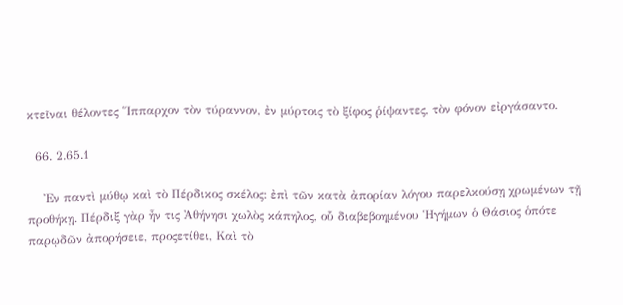κτεῖναι θέλοντες Ἵππαρχον τὸν τύραννον, ἐν μύρτοις τὸ ξίφος ῥίψαντες, τὸν φόνον εἰργάσαντο.

  66. 2.65.1

    Ἐν παντὶ μύθῳ καὶ τὸ Πέρδικος σκέλος: ἐπὶ τῶν κατὰ ἀπορίαν λόγου παρελκούσῃ χρωμένων τῇ προθήκῃ. Πέρδιξ γὰρ ἦν τις Ἀθήνησι χωλὸς κάπηλος, οὗ διαβεβοημένου Ἡγήμων ὁ Θάσιος ὁπότε παρῳδῶν ἀπορήσειε, προςετίθει, Καὶ τὸ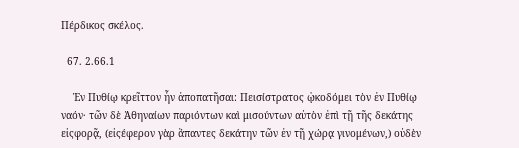Πέρδικος σκέλος.

  67. 2.66.1

    Ἐν Πυθίῳ κρεῖττον ἦν ἀποπατῆσαι: Πεισίστρατος ᾠκοδόμει τὸν ἐν Πυθίῳ ναόν· τῶν δὲ Ἀθηναίων παριόντων καὶ μισούντων αὐτὸν ἐπὶ τῇ τῆς δεκάτης εἰςφορᾷ, (εἰςέφερον γὰρ ἅπαντες δεκάτην τῶν ἐν τῇ χώρᾳ γινομένων,) οὐδὲν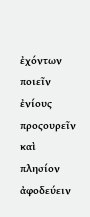ἐχόντων ποιεῖν ἐνίους προςουρεῖν καὶ πλησίον ἀφοδεύειν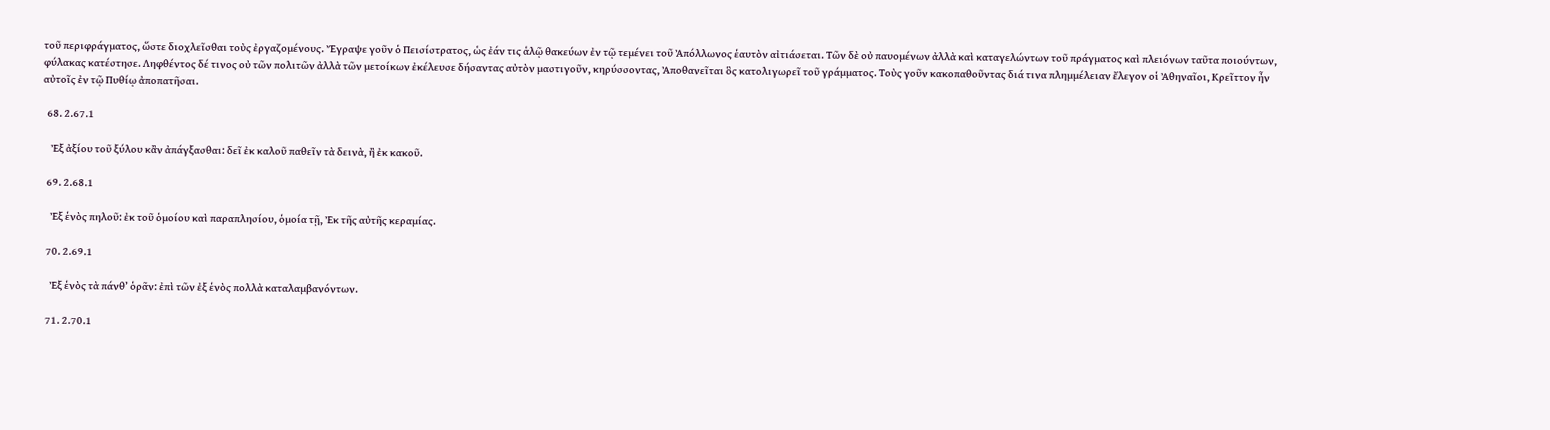τοῦ περιφράγματος, ὥστε διοχλεῖσθαι τοὺς ἐργαζομένους. Ἔγραψε γοῦν ὁ Πεισίστρατος, ὡς ἐάν τις ἁλῷ θακεύων ἐν τῷ τεμένει τοῦ Ἀπόλλωνος ἑαυτὸν αἰτιάσεται. Τῶν δὲ οὐ παυομένων ἀλλὰ καὶ καταγελώντων τοῦ πράγματος καὶ πλειόνων ταῦτα ποιούντων, φύλακας κατέστησε. Ληφθέντος δέ τινος οὐ τῶν πολιτῶν ἀλλὰ τῶν μετοίκων ἐκέλευσε δήσαντας αὐτὸν μαστιγοῦν, κηρύσσοντας, Ἀποθανεῖται ὃς κατολιγωρεῖ τοῦ γράμματος. Τοὺς γοῦν κακοπαθοῦντας διά τινα πλημμέλειαν ἔλεγον οἱ Ἀθηναῖοι, Κρεῖττον ἦν αὐτοῖς ἐν τῷ Πυθίῳ ἀποπατῆσαι.

  68. 2.67.1

    Ἐξ ἀξίου τοῦ ξύλου κἂν ἀπάγξασθαι: δεῖ ἐκ καλοῦ παθεῖν τὰ δεινὰ, ἢ ἐκ κακοῦ.

  69. 2.68.1

    Ἐξ ἑνὸς πηλοῦ: ἐκ τοῦ ὁμοίου καὶ παραπλησίου, ὁμοία τῇ, Ἐκ τῆς αὐτῆς κεραμίας.

  70. 2.69.1

    Ἐξ ἑνὸς τὰ πάνθ’ ὁρᾶν: ἐπὶ τῶν ἐξ ἑνὸς πολλὰ καταλαμβανόντων.

  71. 2.70.1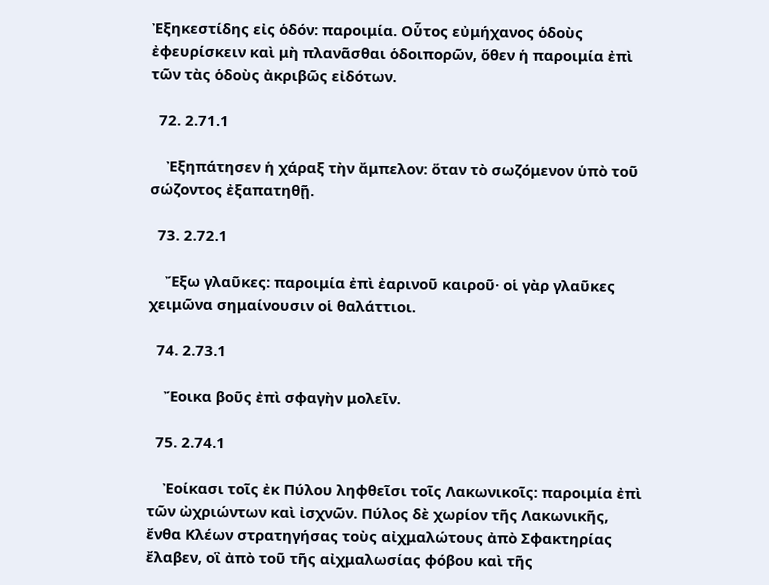Ἐξηκεστίδης εἰς ὁδόν: παροιμία. Οὗτος εὐμήχανος ὁδοὺς ἐφευρίσκειν καὶ μὴ πλανᾶσθαι ὁδοιπορῶν, ὅθεν ἡ παροιμία ἐπὶ τῶν τὰς ὁδοὺς ἀκριβῶς εἰδότων.

  72. 2.71.1

    Ἐξηπάτησεν ἡ χάραξ τὴν ἄμπελον: ὅταν τὸ σωζόμενον ὑπὸ τοῦ σώζοντος ἐξαπατηθῇ.

  73. 2.72.1

    Ἔξω γλαῦκες: παροιμία ἐπὶ ἐαρινοῦ καιροῦ· οἱ γὰρ γλαῦκες χειμῶνα σημαίνουσιν οἱ θαλάττιοι.

  74. 2.73.1

    Ἔοικα βοῦς ἐπὶ σφαγὴν μολεῖν.

  75. 2.74.1

    Ἐοίκασι τοῖς ἐκ Πύλου ληφθεῖσι τοῖς Λακωνικοῖς: παροιμία ἐπὶ τῶν ὠχριώντων καὶ ἰσχνῶν. Πύλος δὲ χωρίον τῆς Λακωνικῆς, ἔνθα Κλέων στρατηγήσας τοὺς αἰχμαλώτους ἀπὸ Σφακτηρίας ἔλαβεν, οἳ ἀπὸ τοῦ τῆς αἰχμαλωσίας φόβου καὶ τῆς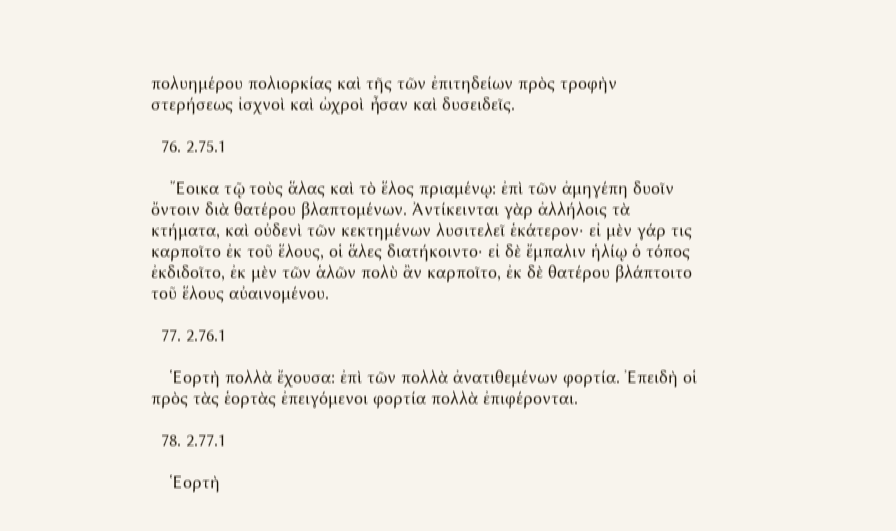πολυημέρου πολιορκίας καὶ τῆς τῶν ἐπιτηδείων πρὸς τροφὴν στερήσεως ἰσχνοὶ καὶ ὠχροὶ ἦσαν καὶ δυσειδεῖς.

  76. 2.75.1

    Ἔοικα τῷ τοὺς ἅλας καὶ τὸ ἕλος πριαμένῳ: ἐπὶ τῶν ἀμηγέπη δυοῖν ὄντοιν διὰ θατέρου βλαπτομένων. Ἀντίκεινται γὰρ ἀλλήλοις τὰ κτήματα, καὶ οὐδενὶ τῶν κεκτημένων λυσιτελεῖ ἑκάτερον· εἰ μὲν γάρ τις καρποῖτο ἐκ τοῦ ἕλους, οἱ ἅλες διατήκοιντο· εἰ δὲ ἔμπαλιν ἡλίῳ ὁ τόπος ἐκδιδοῖτο, ἐκ μὲν τῶν ἁλῶν πολὺ ἂν καρποῖτο, ἐκ δὲ θατέρου βλάπτοιτο τοῦ ἕλους αὐαινομένου.

  77. 2.76.1

    Ἑορτὴ πολλὰ ἔχουσα: ἐπὶ τῶν πολλὰ ἀνατιθεμένων φορτία. Ἐπειδὴ οἱ πρὸς τὰς ἑορτὰς ἐπειγόμενοι φορτία πολλὰ ἐπιφέρονται.

  78. 2.77.1

    Ἑορτὴ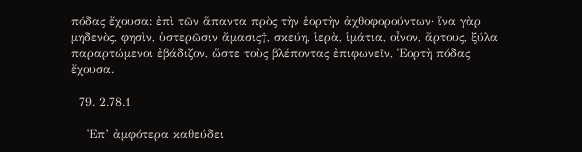πόδας ἔχουσα: ἐπὶ τῶν ἅπαντα πρὸς τὴν ἑορτὴν ἀχθοφορούντων· ἵνα γὰρ μηδενὸς, φησὶν, ὑστερῶσιν ἄμασις†, σκεύη, ἱερὰ, ἱμάτια, οἶνον, ἄρτους, ξύλα παραρτώμενοι ἐβάδιζον, ὥστε τοὺς βλέποντας ἐπιφωνεῖν, Ἑορτὴ πόδας ἔχουσα.

  79. 2.78.1

    Ἐπ’ ἀμφότερα καθεύδει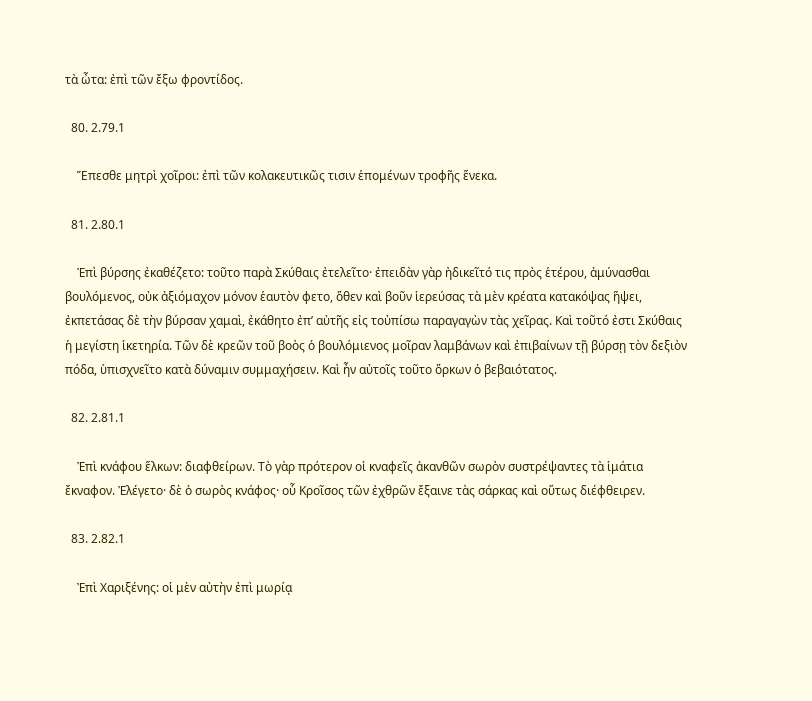τὰ ὦτα: ἐπὶ τῶν ἔξω φροντίδος.

  80. 2.79.1

    Ἕπεσθε μητρὶ χοῖροι: ἐπὶ τῶν κολακευτικῶς τισιν ἑπομένων τροφῆς ἕνεκα.

  81. 2.80.1

    Ἐπὶ βύρσης ἐκαθέζετο: τοῦτο παρὰ Σκύθαις ἐτελεῖτο· ἐπειδὰν γὰρ ἠδικεῖτό τις πρὸς ἑτέρου, ἀμύνασθαι βουλόμενος, οὐκ ἀξιόμαχον μόνον ἑαυτὸν φετο, ὅθεν καὶ βοῦν ἱερεύσας τὰ μὲν κρέατα κατακόψας ἥψει, ἐκπετάσας δὲ τὴν βύρσαν χαμαὶ, ἐκάθητο ἐπ’ αὐτῆς εἰς τοὐπίσω παραγαγὼν τὰς χεῖρας. Καὶ τοῦτό ἐστι Σκύθαις ἡ μεγίστη ἱκετηρία. Τῶν δὲ κρεῶν τοῦ βοὸς ὁ βουλόμιενος μοῖραν λαμβάνων καὶ ἐπιβαίνων τῇ βύρσῃ τὸν δεξιὸν πόδα, ὑπισχνεῖτο κατὰ δύναμιν συμμαχήσειν. Καὶ ἦν αὐτοῖς τοῦτο ὅρκων ὁ βεβαιότατος.

  82. 2.81.1

    Ἐπὶ κνάφου ἕλκων: διαφθείρων. Τὸ γὰρ πρότερον οἱ κναφεῖς ἀκανθῶν σωρὸν συστρέψαντες τὰ ἱμάτια ἔκναφον. Ἐλέγετο· δὲ ὁ σωρὸς κνάφος· οὗ Κροῖσος τῶν ἐχθρῶν ἔξαινε τὰς σάρκας καὶ οὕτως διέφθειρεν.

  83. 2.82.1

    Ἐπὶ Χαριξένης: οἱ μὲν αὐτὴν ἐπὶ μωρίᾳ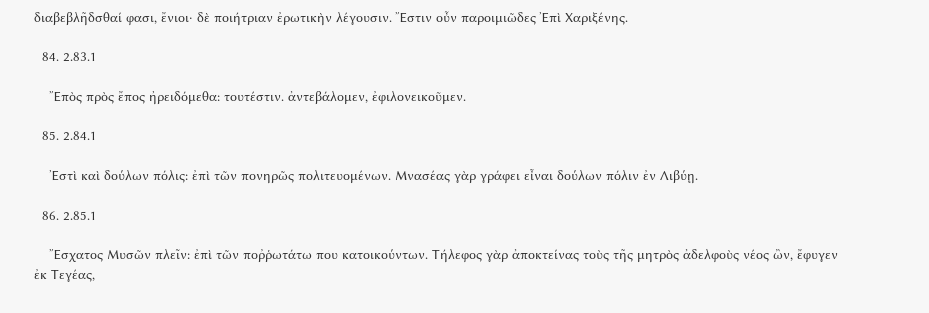διαβεβλῆδσθαί φασι, ἔνιοι· δὲ ποιήτριαν ἐρωτικὴν λέγουσιν. Ἔστιν οὖν παροιμιῶδες Ἐπὶ Χαριξένης.

  84. 2.83.1

    Ἔπὸς πρὸς ἔπος ἠρειδόμεθα: τουτέστιν. ἀντεβάλομεν, ἐφιλονεικοῦμεν.

  85. 2.84.1

    Ἐστὶ καὶ δούλων πόλις: ἐπὶ τῶν πονηρῶς πολιτευομένων. Μνασέας γὰρ γράφει εἶναι δούλων πόλιν ἐν Λιβύῃ.

  86. 2.85.1

    Ἔσχατος Μυσῶν πλεῖν: ἐπὶ τῶν ποῤῥωτάτω που κατοικούντων. Τήλεφος γὰρ ἀποκτείνας τοὺς τῆς μητρὸς ἀδελφοὺς νέος ὢν, ἔφυγεν ἐκ Τεγέας,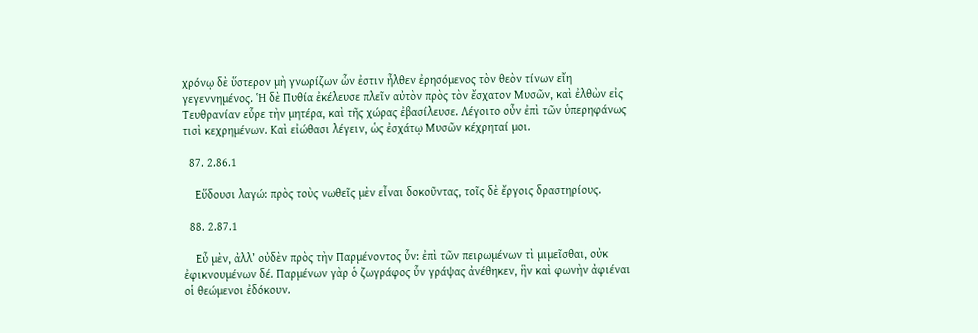χρόνῳ δὲ ὕστερον μὴ γνωρίζων ὧν ἐστιν ἦλθεν ἐρησόμενος τὸν θεὸν τίνων εἴη γεγεννημένος. Ἡ δὲ Πυθία ἐκέλευσε πλεῖν αὐτὸν πρὸς τὸν ἔσχατον Μυσῶν, καὶ ἐλθὼν εἰς Τευθρανίαν εὗρε τὴν μητέρα, καὶ τῆς χώρας ἐβασίλευσε. Λέγοιτο οὖν ἐπὶ τῶν ὑπερηφάνως τισὶ κεχρημένων. Καὶ εἰώθασι λέγειν, ὡς ἐσχάτῳ Μυσῶν κέχρηταί μοι.

  87. 2.86.1

    Εὕδουσι λαγώ: πρὸς τοὺς νωθεῖς μὲν εἶναι δοκοῦντας, τοῖς δὲ ἔργοις δραστηρίους.

  88. 2.87.1

    Εὖ μὲν, ἀλλ’ οὐδὲν πρὸς τὴν Παρμένοντος ὗν: ἐπὶ τῶν πειρωμένων τὶ μιμεῖσθαι, οὐκ ἐφικνουμένων δέ. Παρμένων γὰρ ὁ ζωγράφος ὗν γράψας ἀνέθηκεν, ἣν καὶ φωνὴν ἀφιέναι οἱ θεώμενοι ἐδόκουν.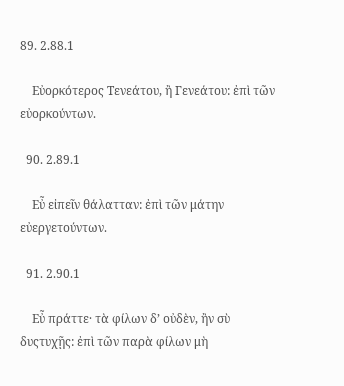89. 2.88.1

    Εὐορκότερος Τενεάτου, ἢ Γενεάτου: ἐπὶ τῶν εὐορκούντων.

  90. 2.89.1

    Εὖ εἰπεῖν θάλατταν: ἐπὶ τῶν μάτην εὐεργετούντων.

  91. 2.90.1

    Εὖ πράττε· τὰ φίλων δ’ οὐδὲν, ἢν σὺ δυςτυχῇς: ἐπὶ τῶν παρὰ φίλων μὴ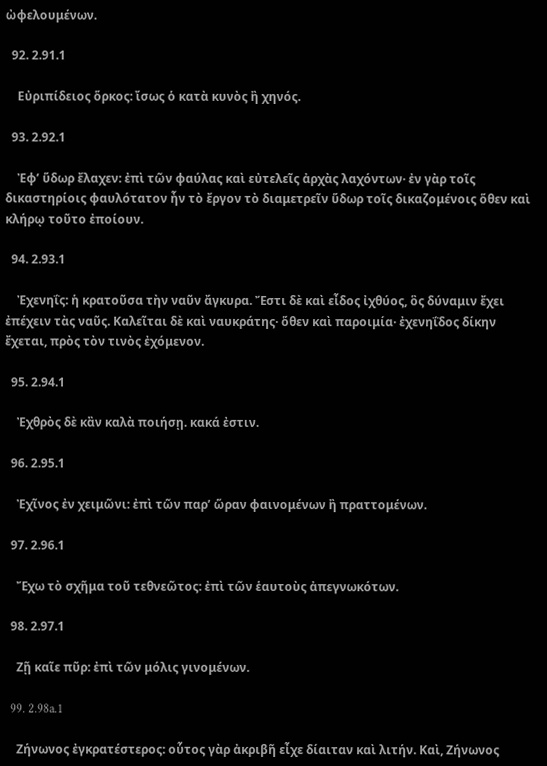ὠφελουμένων.

  92. 2.91.1

    Εὐριπίδειος ὅρκος: ἴσως ὁ κατὰ κυνὸς ἢ χηνός.

  93. 2.92.1

    Ἐφ’ ὕδωρ ἔλαχεν: ἐπὶ τῶν φαύλας καὶ εὐτελεῖς ἀρχὰς λαχόντων· ἐν γὰρ τοῖς δικαστηρίοις φαυλότατον ἦν τὸ ἔργον τὸ διαμετρεῖν ὕδωρ τοῖς δικαζομένοις ὅθεν καὶ κλήρῳ τοῦτο ἐποίουν.

  94. 2.93.1

    Ἐχενηΐς: ἡ κρατοῦσα τὴν ναῦν ἄγκυρα. Ἔστι δὲ καὶ εἶδος ἰχθύος, ὃς δύναμιν ἔχει ἐπέχειν τὰς ναῦς. Καλεῖται δὲ καὶ ναυκράτης· ὅθεν καὶ παροιμία· ἐχενηΐδος δίκην ἔχεται, πρὸς τὸν τινὸς ἐχόμενον.

  95. 2.94.1

    Ἐχθρὸς δὲ κἂν καλὰ ποιήσῃ. κακά ἐστιν.

  96. 2.95.1

    Ἐχῖνος ἐν χειμῶνι: ἐπὶ τῶν παρ’ ὥραν φαινομένων ἢ πραττομένων.

  97. 2.96.1

    Ἔχω τὸ σχῆμα τοῦ τεθνεῶτος: ἐπὶ τῶν ἑαυτοὺς ἀπεγνωκότων.

  98. 2.97.1

    Ζῇ καῖε πῦρ: ἐπὶ τῶν μόλις γινομένων.

  99. 2.98a.1

    Ζήνωνος ἐγκρατέστερος: οὗτος γὰρ ἀκριβῆ εἶχε δίαιταν καὶ λιτήν. Καὶ, Ζήνωνος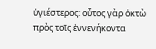ὑγιέστερος: οὗτος γὰρ ὀκτὼ πρὸς τοῖς ἐννενήκοντα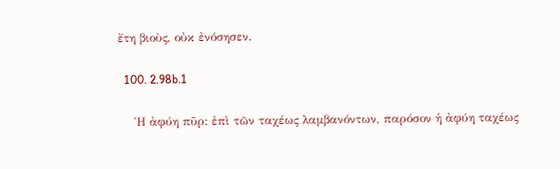ἔτη βιοὺς, οὐκ ἐνόσησεν.

  100. 2.98b.1

    Ἡ ἀφύη πῦρ: ἐπὶ τῶν ταχέως λαμβανόντων, παρόσον ἡ ἀφύη ταχέως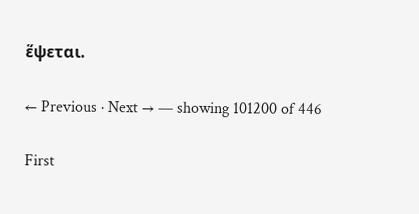ἕψεται.

← Previous · Next → — showing 101200 of 446

First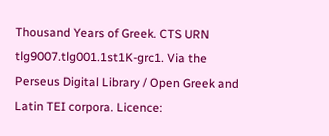Thousand Years of Greek. CTS URN tlg9007.tlg001.1st1K-grc1. Via the Perseus Digital Library / Open Greek and Latin TEI corpora. Licence: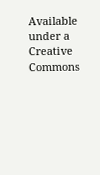Available under a Creative Commons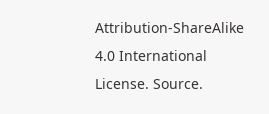Attribution-ShareAlike 4.0 International License. Source.